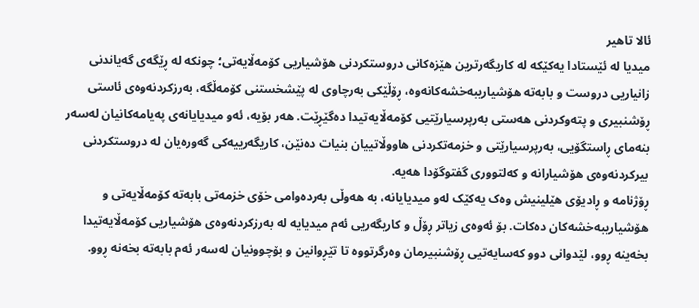ئالا تاهیر
میدیا لە ئێستادا یەکێکە لە کاریگەرترین هێزەکانی دروستکردنی هۆشیاریی کۆمەڵایەتی؛ چونکە لە ڕێگەی گەیاندنی زانیاریی دروست و بابەتە هۆشیاریبەخشەکانەوە، ڕۆڵێکی بەرچاوی لە پێشخستنی کۆمەڵگە، بەرزکردنەوەی ئاستی ڕۆشنبیری و پتەوکردنی هەستی بەرپرسیارێتیی کۆمەڵایەتیدا دەگێڕێت. هەر بۆیە، ئەو میدیایانەی پەیامەکانیان لەسەر بنەمای ڕاستگۆیی، بەرپرسیارێتی و خزمەتکردنی هاووڵاتییان بنیات دەنێن، کاریگەرییەکی گەورەیان لە دروستکردنی بیرکردنەوەی هۆشیارانە و کەلتووری گفتوگۆدا هەیە.
ڕۆژنامە و ڕادیۆی هێلینیش وەک یەکێک لەو میدیایانە، بە هەوڵی بەردەوامی خۆی خزمەتی بابەتە کۆمەڵایەتی و هۆشیاریبەخشەکان دەکات. بۆ ئەوەی زیاتر ڕۆڵ و کاریگەریی ئەم میدیایە لە بەرزکردنەوەی هۆشیاریی کۆمەڵایەتیدا بخەینە ڕوو، لێدوانی دوو کەسایەتیی ڕۆشنبیرمان وەرگرتووە تا تێڕوانین و بۆچوونیان لەسەر ئەم بابەتە بخەنە ڕوو.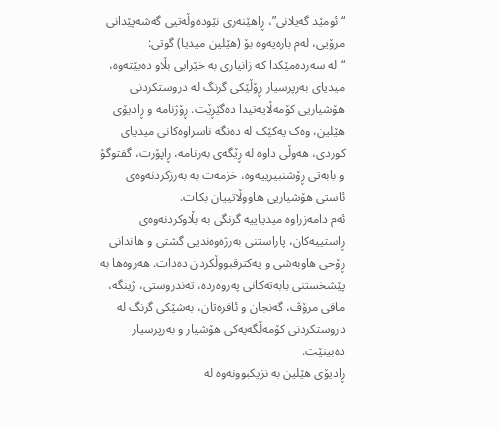“ئومێد گەیلانی”، ڕاهێنەری نێودەوڵەتیی گەشەپێدانی مرۆیی، لەم بارەیەوە بۆ (هێلین میدیا) گوتی:
“لە سەردەمێکدا کە زانیاری بە خێرایی بڵاو دەبێتەوە، میدیای بەرپرسیار ڕۆڵێکی گرنگ لە دروستکردنی هۆشیاریی کۆمەڵایەتیدا دەگێڕێت. ڕۆژنامە و ڕادیۆی هێلین، وەک یەکێک لە دەنگە ناسراوەکانی میدیای کوردی، هەوڵی داوە لە ڕێگەی بەرنامە، ڕاپۆرت، گفتوگۆ و بابەتی ڕۆشنبیرییەوە، خزمەت بە بەرزکردنەوەی ئاستی هۆشیاریی هاووڵاتییان بکات.
ئەم دامەزراوە میدیاییە گرنگی بە بڵاوکردنەوەی ڕاستییەکان، پاراستنی بەرژەوەندیی گشتی و هاندانی ڕۆحی هاوبەشی و یەکترقبووڵکردن دەدات. هەروەها بە پێشخستنی بابەتەکانی پەروەردە، تەندروستی، ژینگە، مافی مرۆڤ، گەنجان و ئافرەتان، بەشێکی گرنگ لە دروستکردنی کۆمەڵگەیەکی هۆشیار و بەرپرسیار دەبینێت.
ڕادیۆی هێلین بە نزیکبوونەوە لە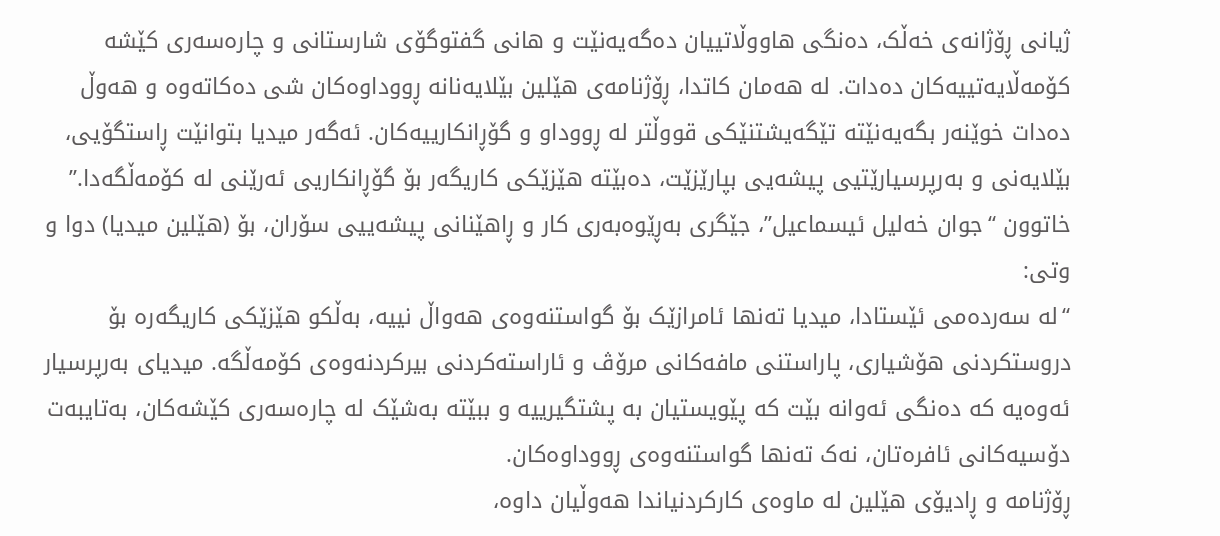ژیانی ڕۆژانەی خەڵک، دەنگی هاووڵاتییان دەگەیەنێت و هانی گفتوگۆی شارستانی و چارەسەری کێشە کۆمەڵایەتییەکان دەدات. لە هەمان کاتدا، ڕۆژنامەی هێلین بێلایەنانە ڕووداوەکان شی دەکاتەوە و هەوڵ دەدات خوێنەر بگەیەنێتە تێگەیشتنێکی قووڵتر لە ڕووداو و گۆڕانکارییەکان. ئەگەر میدیا بتوانێت ڕاستگۆیی، بێلایەنی و بەرپرسیارێتیی پیشەیی بپارێزێت، دەبێتە هێزێکی کاریگەر بۆ گۆڕانکاریی ئەرێنی لە کۆمەڵگەدا.”
خاتوون “جوان خەلیل ئیسماعیل”، جێگری بەڕێوەبەری کار و ڕاهێنانی پیشەییی سۆران، بۆ (هێلین میدیا) دوا و وتی:
“لە سەردەمی ئێستادا، میدیا تەنها ئامرازێک بۆ گواستنەوەی هەواڵ نییە، بەڵکو هێزێکی کاریگەرە بۆ دروستکردنی هۆشیاری، پاراستنی مافەکانی مرۆڤ و ئاراستەکردنی بیرکردنەوەی کۆمەڵگە. میدیای بەرپرسیار ئەوەیە کە دەنگی ئەوانە بێت کە پێویستیان بە پشتگیرییە و ببێتە بەشێک لە چارەسەری کێشەکان، بەتایبەت دۆسیەکانی ئافرەتان، نەک تەنها گواستنەوەی ڕووداوەکان.
ڕۆژنامە و ڕادیۆی هێلین لە ماوەی کارکردنیاندا هەوڵیان داوە،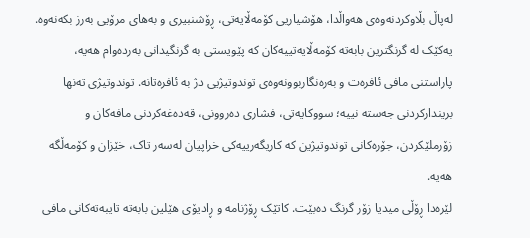لەپاڵ بڵاوکردنەوەی هەواڵدا، هۆشیاریی کۆمەڵایەتی، ڕۆشنبیری و بەهای مرۆیی بەرز بکەنەوە. یەکێک لە گرنگترین بابەتە کۆمەڵایەتییەکان کە پێویستی بە گرنگیدانی بەردەوام هەیە، پاراستنی مافی ئافرەت و بەرەنگاربوونەوەی توندوتیژیی دژ بە ئافرەتانە. توندوتیژی تەنها بریندارکردنی جەستە نییە؛ سووکایەتی، فشاری دەروونی، قەدەغەکردنی مافەکان و زۆرملێکردن، جۆرەکانی توندوتیژین کە کاریگەرییەکی خراپیان لەسەر تاک، خێزان و کۆمەڵگە هەیە.
لێرەدا ڕۆڵی میدیا زۆر گرنگ دەبێت. کاتێک ڕۆژنامە و ڕادیۆی هێلین بابەتە تایبەتەکانی مافی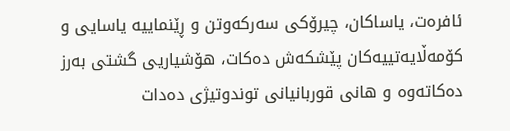ئافرەت، یاساکان، چیرۆکی سەرکەوتن و ڕێنماییە یاسایی و کۆمەڵایەتییەکان پێشکەش دەکات، هۆشیاریی گشتی بەرز دەکاتەوە و هانی قوربانیانی توندوتیژی دەدات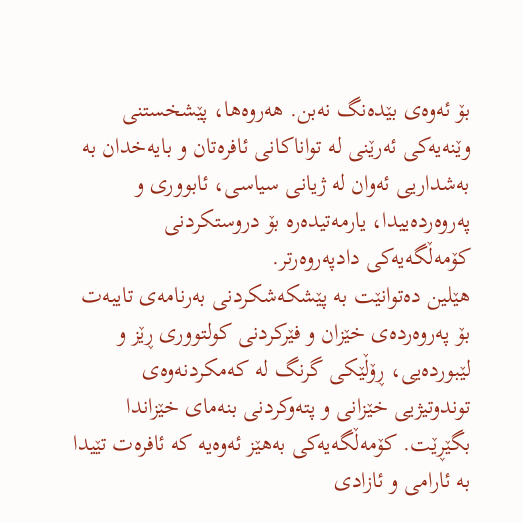بۆ ئەوەی بێدەنگ نەبن. هەروەها، پێشخستنی وێنەیەکی ئەرێنی لە تواناکانی ئافرەتان و بایەخدان بە بەشداریی ئەوان لە ژیانی سیاسی، ئابووری و پەروەردەییدا، یارمەتیدەرە بۆ دروستکردنی کۆمەڵگەیەکی دادپەروەرتر.
هێلین دەتوانێت بە پێشکەشکردنی بەرنامەی تایبەت بۆ پەروەردەی خێزان و فێرکردنی کولتووری ڕێز و لێبوردەیی، ڕۆڵێکی گرنگ لە کەمکردنەوەی توندوتیژیی خێزانی و پتەوکردنی بنەمای خێزاندا بگێڕێت. کۆمەڵگەیەکی بەهێز ئەوەیە کە ئافرەت تێیدا بە ئارامی و ئازادی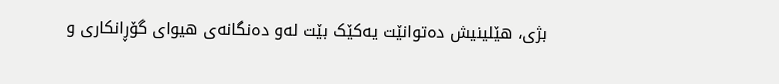بژی، هێلینیش دەتوانێت یەکێک بێت لەو دەنگانەی هیوای گۆڕانکاری و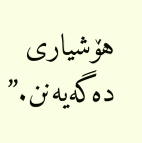هۆشیاری دەگەیەنن.”